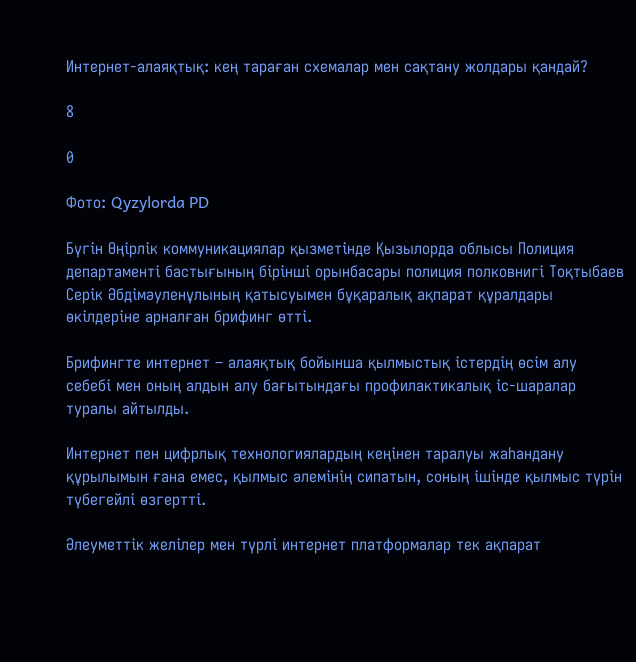Интернет-алаяқтық: кең тараған схемалар мен сақтану жолдары қандай?

8

0

Фото: Qyzylorda PD

Бүгін Өңірлік коммуникациялар қызметінде Қызылорда облысы Полиция департаменті бастығының бірінші орынбасары полиция полковнигі Тоқтыбаев Серік Әбдімәуленұлының қатысуымен бұқаралық ақпарат құралдары өкілдеріне арналған брифинг өтті.

Брифингте интернет – алаяқтық бойынша қылмыстық істердің өсім алу себебі мен оның алдын алу бағытындағы профилактикалық іс-шаралар туралы айтылды.

Интернет пен цифрлық технологиялардың кеңінен таралуы жаһандану құрылымын ғана емес, қылмыс әлемінің сипатын, соның ішінде қылмыс түрін түбегейлі өзгертті.

Әлеуметтік желілер мен түрлі интернет платформалар тек ақпарат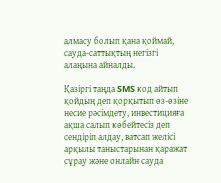алмасу болып қана қоймай, сауда-саттықтың негізгі алаңына айналды.

Қазіргі таңда SMS код айтып қойдың деп қорқытып өз-өзіне несие рәсімдету, инвестицияға ақша салып көбейтесіз деп сендіріп алдау, ватсап желісі арқылы таныстарынан қаражат сұрау және онлайн сауда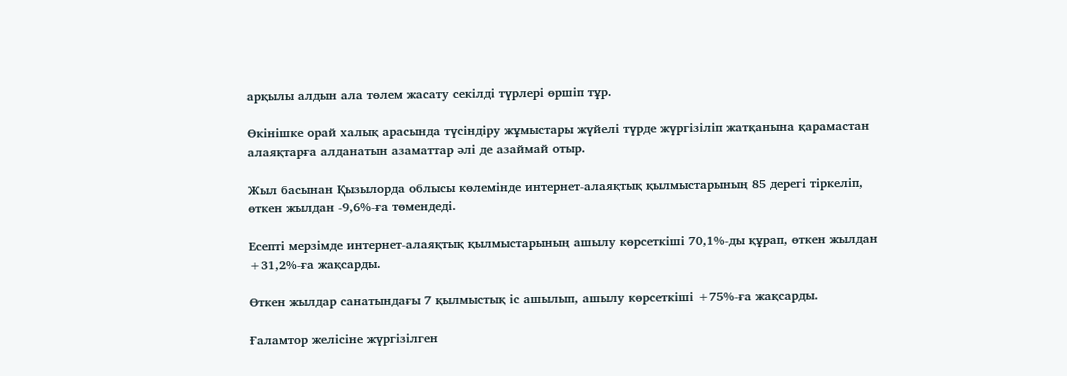арқылы алдын ала төлем жасату секілді түрлері өршіп тұр.

Өкінішке орай халық арасында түсіндіру жұмыстары жүйелі түрде жүргізіліп жатқанына қарамастан алаяқтарға алданатын азаматтар әлі де азаймай отыр.

Жыл басынан Қызылорда облысы көлемінде интернет-алаяқтық қылмыстарының 85 дерегі тіркеліп, өткен жылдан -9,6%-ға төмендеді.

Есепті мерзімде интернет-алаяқтық қылмыстарының ашылу көрсеткіші 70,1%-ды құрап, өткен жылдан +31,2%-ға жақсарды.

Өткен жылдар санатындағы 7 қылмыстық іс ашылып, ашылу көрсеткіші +75%-ға жақсарды.

Ғаламтор желісіне жүргізілген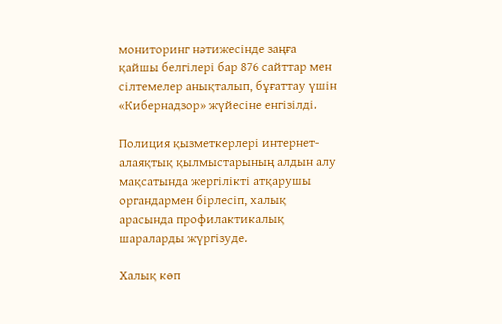мониторинг нәтижесінде заңға қайшы белгілері бар 876 сайттар мен сілтемелер анықталып, бұғаттау үшін «Кибернадзор» жүйесіне енгізілді.

Полиция қызметкерлері интернет-алаяқтық қылмыстарының алдын алу мақсатында жергілікті атқарушы органдармен бірлесіп, халық арасында профилактикалық шараларды жүргізуде.

Халық көп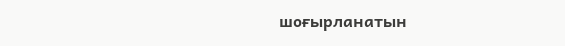шоғырланатын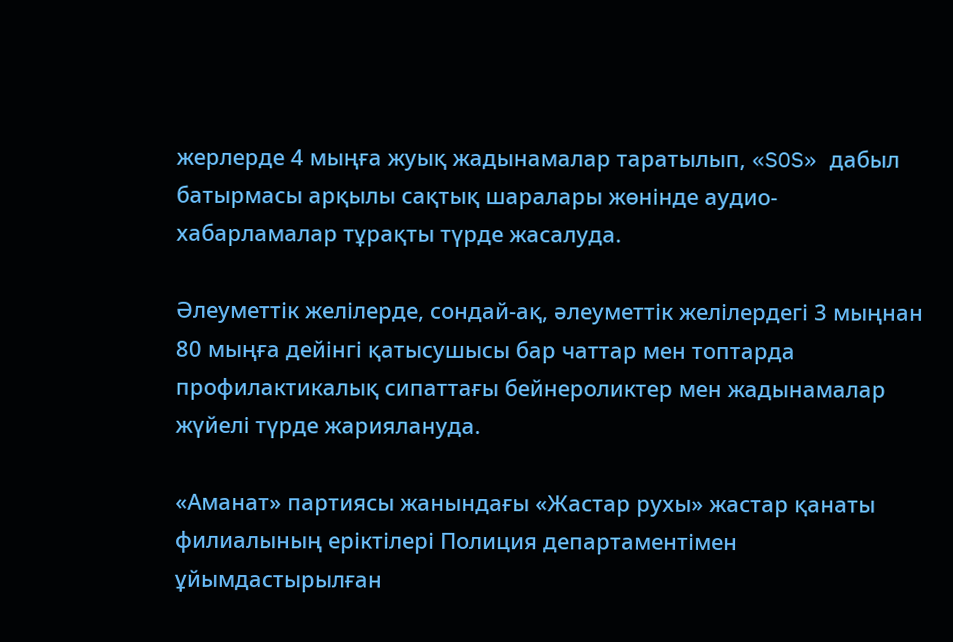жерлерде 4 мыңға жуық жадынамалар таратылып, «SOS» дабыл батырмасы арқылы сақтық шаралары жөнінде аудио-хабарламалар тұрақты түрде жасалуда.

Әлеуметтік желілерде, сондай-ақ, әлеуметтік желілердегі 3 мыңнан 80 мыңға дейінгі қатысушысы бар чаттар мен топтарда профилактикалық сипаттағы бейнероликтер мен жадынамалар жүйелі түрде жариялануда.

«Аманат» партиясы жанындағы «Жастар рухы» жастар қанаты филиалының еріктілері Полиция департаментімен ұйымдастырылған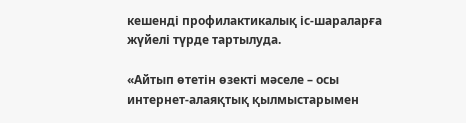кешенді профилактикалық іс-шараларға жүйелі түрде тартылуда.

«Айтып өтетін өзекті мәселе – осы интернет-алаяқтық қылмыстарымен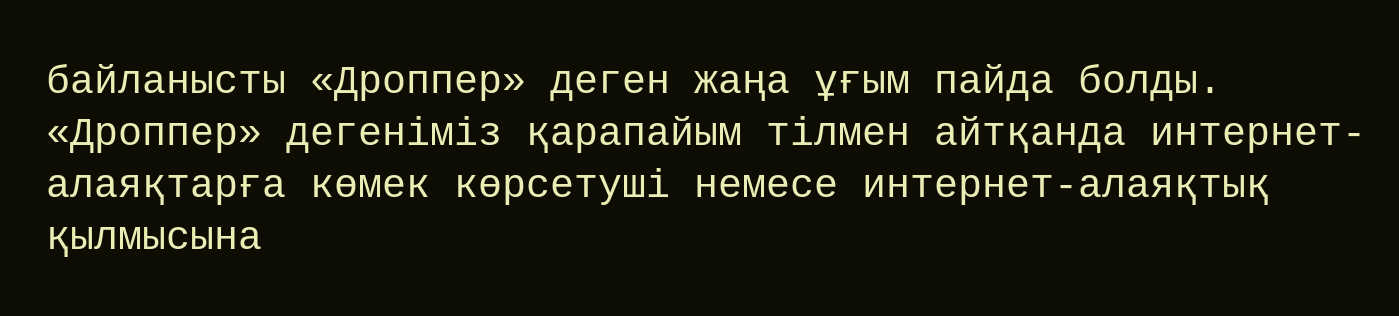байланысты «Дроппер» деген жаңа ұғым пайда болды. «Дроппер» дегеніміз қарапайым тілмен айтқанда интернет-алаяқтарға көмек көрсетуші немесе интернет-алаяқтық қылмысына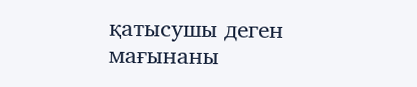қатысушы деген мағынаны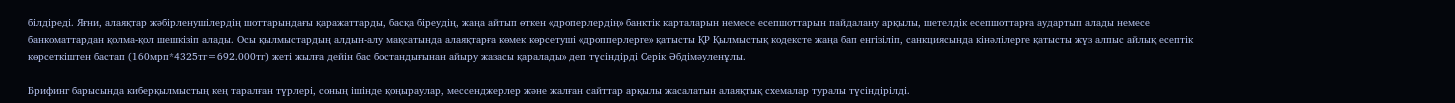білдіреді. Яғни, алаяқтар жәбірленушілердің шоттарындағы қаражаттарды, басқа біреудің, жаңа айтып өткен «дроперлердің» банктік карталарын немесе есепшоттарын пайдалану арқылы, шетелдік есепшоттарға аудартып алады немесе банкоматтардан қолма-қол шешкізіп алады. Осы қылмыстардың алдын-алу мақсатында алаяқтарға көмек көрсетуші «дропперлерге» қатысты ҚР Қылмыстық кодексте жаңа бап енгізіліп, санкциясында кінәлілерге қатысты жүз алпыс айлық есептік көрсеткіштен бастап (160мрп*4325тг=692.000тг) жеті жылға дейін бас бостандығынан айыру жазасы қаралады» деп түсіндірді Серік Әбдімәуленұлы.

Брифинг барысында киберқылмыстың кең таралған түрлері, соның ішінде қоңыраулар, мессенджерлер және жалған сайттар арқылы жасалатын алаяқтық схемалар туралы түсіндірілді.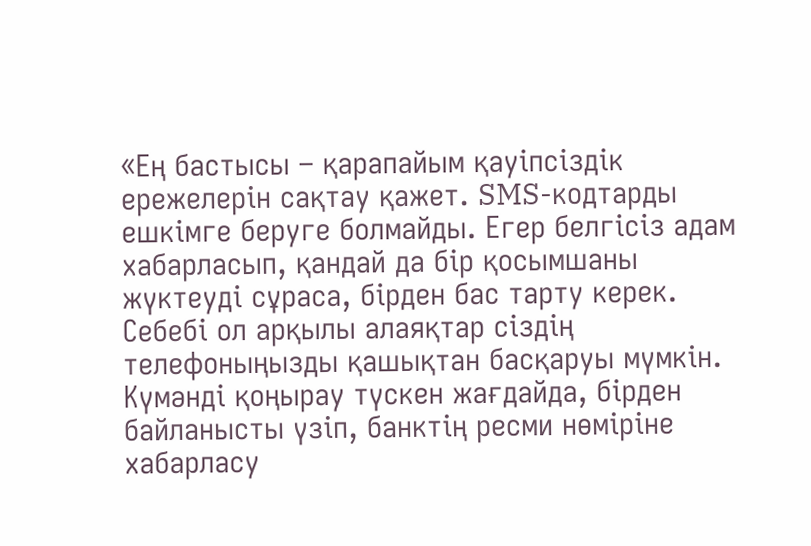«Ең бастысы – қарапайым қауіпсіздік ережелерін сақтау қажет. SMS-кодтарды ешкімге беруге болмайды. Егер белгісіз адам хабарласып, қандай да бір қосымшаны жүктеуді сұраса, бірден бас тарту керек. Себебі ол арқылы алаяқтар сіздің телефоныңызды қашықтан басқаруы мүмкін. Күмәнді қоңырау түскен жағдайда, бірден байланысты үзіп, банктің ресми нөміріне хабарласу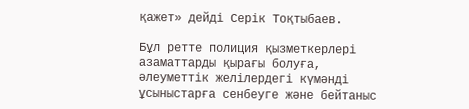қажет» дейді Серік Тоқтыбаев.

Бұл ретте полиция қызметкерлері азаматтарды қырағы болуға, әлеуметтік желілердегі күмәнді ұсыныстарға сенбеуге және бейтаныс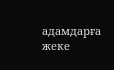адамдарға жеке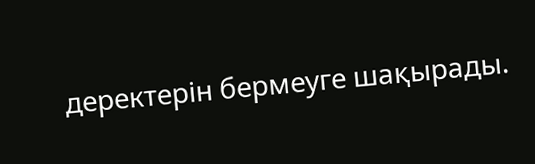деректерін бермеуге шақырады.